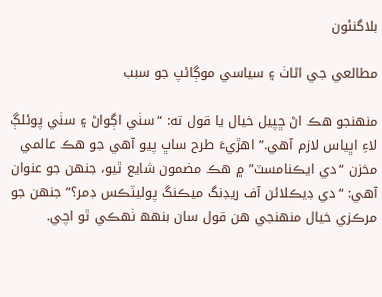بلاگنئون

مطالعي جي اڻاٺ ۽ سياسي موڳائپ جو سبب

منهنجو هڪ اڻ ڇپيل خيال يا قول ته: “سٺي اڳواڻ ۽ سٺي پوئلڳ لاءِ اڀياس لازم آهي.” اهڙيءَ طرح ساڀ پيو آھي جو هڪ عالمي مخزن “دي ايڪنامسٽ” ۾ هڪ مضمون شايع ٿيو، جنهن جو عنوان آھي: “دي ڊيڪلائن آف ريڊنگ ميڪنگ پوليٽڪس ڊمر؟” جنهن جو مرڪزي خيال منهنجي هن قول سان بنھھ ٺهڪي ٿو اچي.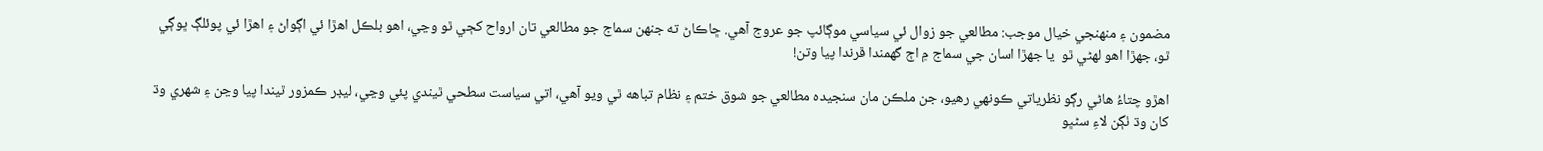مضمون ۽ منھنجي خيال موجب: مطالعي جو زوال ئي سياسي موڳائپ جو عروج آهي. ڇاڪاڻ ته جنھن سماج جو مطالعي تان ارواح کڄي ٿو وڃي، اهو بلڪل اهڙا ئي اڳواڻ ۽ اهڙا ئي پوئلڳ ڀوڳي ٿو، جھڙا اھو لھڻي ٿو  يا جھڙا اسان جي سماج ۾ اڄ گهمندا ڦرندا پيا وتن!

اھڙو چتاءُ هاڻي رڳو نظرياتي ڪونھي رهيو، جن ملڪن مان سنجيده مطالعي جو شوق ختم ۽ نظام تباهه ٿي ويو آهي، اتي سياست سطحي ٿيندي پئي وڃي، ليڊر ڪمزور ٿيندا پيا وڃن ۽ شهري وڌ کان وڌ ٺڳن لاءِ سڻڀو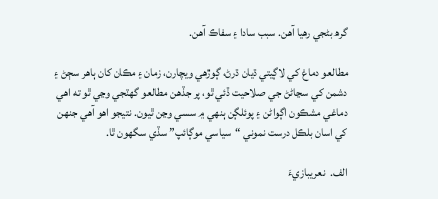گرھ بڻجي رهيا آهن. سبب سادا ۽ سفاڪ آهن.

مطالعو دماغ کي لاڳيتي ڌيان ڌرڻ، ڳوڙھي ويچارن، زمان ۽ مڪان کان ٻاهر سڄڻ ۽ دشمن کي سڃاڻڻ جي صلاحيت ڏئي ٿو، پر جڏهن مطالعو گهٽجي وڃي ٿو ته اهي دماغي مشڪون اڳواڻن ۽ پوئلڳن ٻنهي ۾ سسي وڃن ٿيون. نتيجو اهو آهي جنهن کي اسان بلڪل درست نموني “سياسي موڳائپ” سڏي سگهون ٿا.

الف.  نعريبازيءَ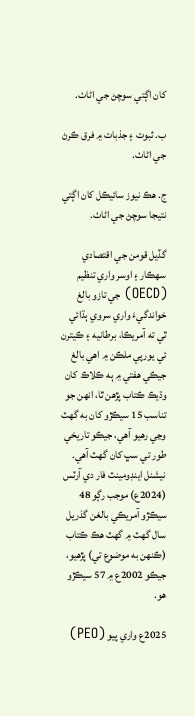کان اڳتي سوچڻ جي اڻاٺ.

ب. ثبوت ۽ جذبات ۾ فرق ڪرڻ جي اڻاٺ.

ج. هڪ نيوز سائيڪل کان اڳتي نتيجا سوچڻ جي اڻاٺ.

گڏيل قومن جي اقتصادي سھڪار ۽ اوسر واري تنظيم (OECD) جي تازو بالغ خواندگيءَ واري سروي ٻڌائي ٿي ته آمريڪا، برطانيه ۽ ڪيترن ئي يورپي ملڪن ۾ اهي بالغ جيڪي هفتي ۾ ٻه ڪلاڪ کان وڌيڪ ڪتاب پڙهن ٿا، انهن جو تناسب 15 سيڪڙو کان به گهٽ وڃي رھيو آهي، جيڪو تاريخي طور تي سڀ کان گهٽ آهي. نيشنل اينڊومينٽ فار دي آرٽس (2024ع) موجب رڳو 48 سيڪڙو آمريڪي بالغن گذريل سال گهٽ ۾ گهٽ هڪ ڪتاب (ڪنهن به موضوع تي) پڙهيو، جيڪو 2002ع ۾ 57 سيڪڙو هو.

2025ع واري پيو (PEO)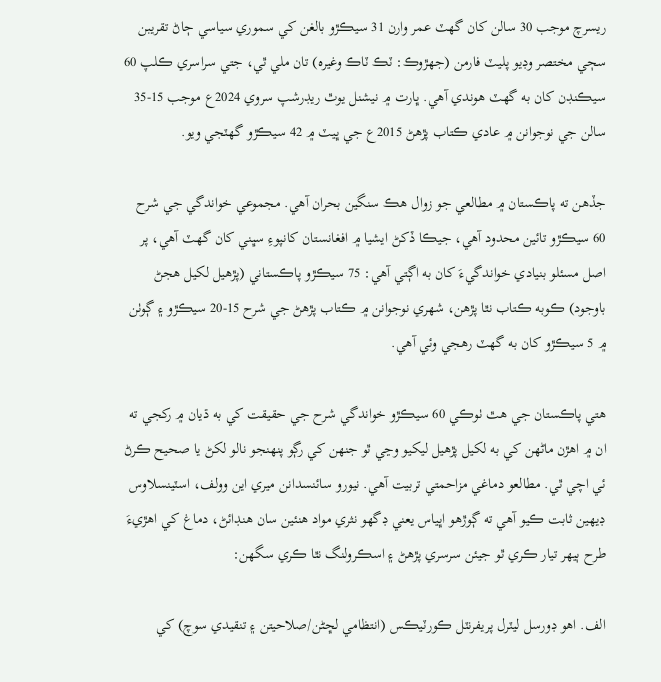ريسرچ موجب 30 سالن کان گهٽ عمر وارن 31 سيڪڙو بالغن کي سموري سياسي ڄاڻ تقريبن سڄي مختصر وڊيو پليٽ فارمن (جهڙوڪ: ٽڪ ٽاڪ وغيره) تان ملي ٿي، جتي سراسري ڪلپ 60 سيڪنڊن کان به گهٽ هوندي آهي. ڀارت ۾ نيشنل يوٿ ريڊرشپ سروي 2024ع موجب 15-35 سالن جي نوجوانن ۾ عادي ڪتاب پڙهڻ 2015ع جي ڀيٽ ۾ 42 سيڪڙو گهٽجي ويو.

جڏهن ته پاڪستان ۾ مطالعي جو زوال هڪ سنگين بحران آهي. مجموعي خواندگي جي شرح 60 سيڪڙو تائين محدود آهي، جيڪا ڏکڻ ايشيا ۾ افغانستان کانپوءِ سڀني کان گهٽ آهي، پر اصل مسئلو بنيادي خواندگيءَ کان به اڳتي آهي: 75 سيڪڙو پاڪستاني (پڙهيل لکيل هجڻ باوجود) ڪوبه ڪتاب نٿا پڙهن، شهري نوجوانن ۾ ڪتاب پڙهڻ جي شرح 15-20 سيڪڙو ۽ ڳوٺن ۾ 5 سيڪڙو کان به گهٽ رهجي وئي آهي.

ھتي پاڪستان جي ھٿ ٺوڪي 60 سيڪڙو خواندگي شرح جي حقيقت کي به ڌيان ۾ رکجي ته ان ۾ اھڙن ماڻھن کي به لکيل پڙهيل ليکيو وڃي ٿو جنھن کي رڳو پنھنجو نالو لکڻ يا صحيح ڪرڻ ئي اچي ٿي. مطالعو دماغي مزاحمتي تربيت آهي. نيورو سائنسدانن ميري اين وولف، اسٽينسلاوس ڊيهين ثابت ڪيو آهي ته ڳوڙھو اڀياس يعني ڊگهو نثري مواد ھنئين سان ھنڊائڻ، دماغ کي اهڙيءَ طرح ٻيهر تيار ڪري ٿو جيئن سرسري پڙهڻ ۽ اسڪرولنگ نٿا ڪري سگهن:

الف. اهو ڊورسل ليٽرل پريفرنٽل ڪورٽيڪس (انتظامي لڇڻن/صلاحيتن ۽ تنقيدي سوچ) کي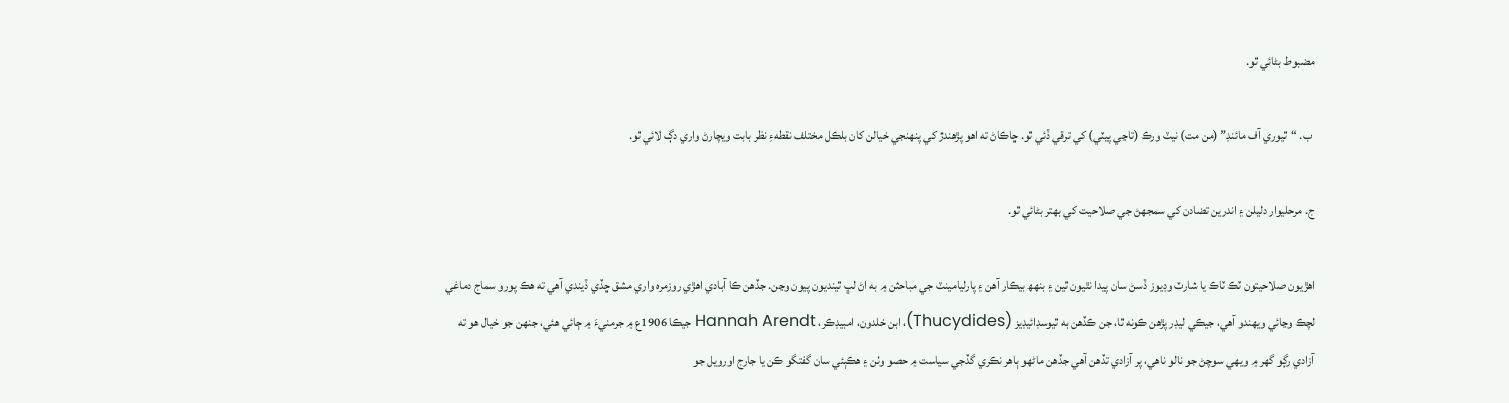مضبوط بڻائي ٿو.

 ب. “ٿيوري آف مائنڊ” (من مت) نيٽ ورڪ (تاڃي پيٽي) کي ترقي ڏئي ٿو. ڇاڪاڻ ته اهو پڙهندڙ کي پنهنجي خيالن کان بلڪل مختلف نقطهءِ نظر بابت ويچارڻ واري دڳ لائي ٿو.

ج. مرحليوار دليلن ۽ اندرين تضادن کي سمجهڻ جي صلاحيت کي بهتر بڻائي ٿو.

اهڙيون صلاحيتون ٽڪ ٽاڪ يا شارٽ وڊيوز ڏسڻ سان پيدا نٿيون ٿين ۽ بنھھ بيڪار آهن ۽ پارليامينٽ جي مباحثن ۾ به اڻ لڀ ٿينديون پيون وڃن. جڏهن ڪا آبادي اھڙي روزمره واري مشق ڇڏي ڏيندي آهي ته ھڪ پورو سماج دماغي لچڪ وڃائي ويھندو آهي، جيڪي ليڊر پڙهن ڪونه ٿا، جن ڪڏهن به ٿيوسڊائيڊيز (Thucydides)، ابن خلدون، امبيڊڪر، Hannah Arendt جيڪا 1906ع ۾ جرمنيءَ ۾ ڄائي هئي، جنهن جو خيال هو ته آزادي رڳو گهر ۾ ويهي سوچڻ جو نالو ناهي، پر آزادي تڏهن آهي جڏهن ماڻهو ٻاهر نڪري گڏجي سياست ۾ حصو وٺن ۽ هڪٻئي سان گفتگو ڪن يا جارج اورويل جو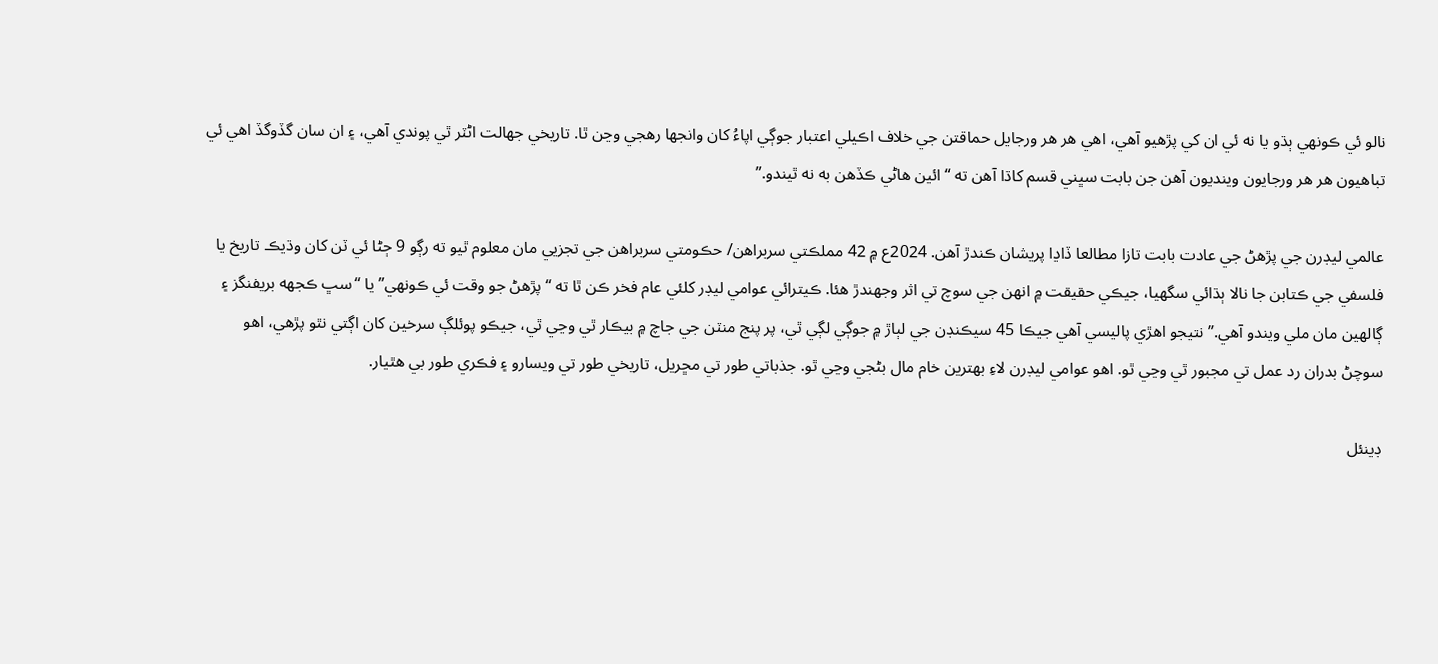نالو ئي ڪونھي ٻڌو يا نه ئي ان کي پڙهيو آهي، اهي ھر ھر ورجايل حماقتن جي خلاف اڪيلي اعتبار جوڳي اپاءُ کان وانجها رهجي وڃن ٿا. تاريخي جھالت اڻٽر ٿي پوندي آهي، ۽ ان سان گڏوگڏ اهي ئي تباهيون ھر ھر ورجايون وينديون آهن جن بابت سڀني قسم کاڌا آھن ته “ائين ھاڻي ڪڏھن به نه ٿيندو.”

عالمي ليڊرن جي پڙهڻ جي عادت بابت تازا مطالعا ڏاڍا پريشان ڪندڙ آھن. 2024ع ۾ 42 مملڪتي سربراهن/ حڪومتي سربراھن جي تجزيي مان معلوم ٿيو ته رڳو 9 ڄڻا ئي ٽن کان وڌيڪ تاريخ يا فلسفي جي ڪتابن جا نالا ٻڌائي سگهيا، جيڪي حقيقت ۾ انهن جي سوچ تي اثر وجهندڙ هئا. ڪيترائي عوامي ليڊر کلئي عام فخر ڪن ٿا ته “پڙهڻ جو وقت ئي ڪونهي” يا “سڀ ڪجهه بريفنگز ۽ ڳالهين مان ملي ويندو آهي.” نتيجو اهڙي پاليسي آهي جيڪا 45 سيڪنڊن جي لٻاڙ ۾ جوڳي لڳي ٿي، پر پنج منٽن جي جاچ ۾ بيڪار ٿي وڃي ٿي، جيڪو پوئلڳ سرخين کان اڳتي نٿو پڙهي، اهو سوچڻ بدران رد عمل تي مجبور ٿي وڃي ٿو. اهو عوامي ليڊرن لاءِ بهترين خام مال بڻجي وڃي ٿو. جذباتي طور تي مڇريل، تاريخي طور تي ويسارو ۽ فڪري طور بي ھٿيار.

ڊينئل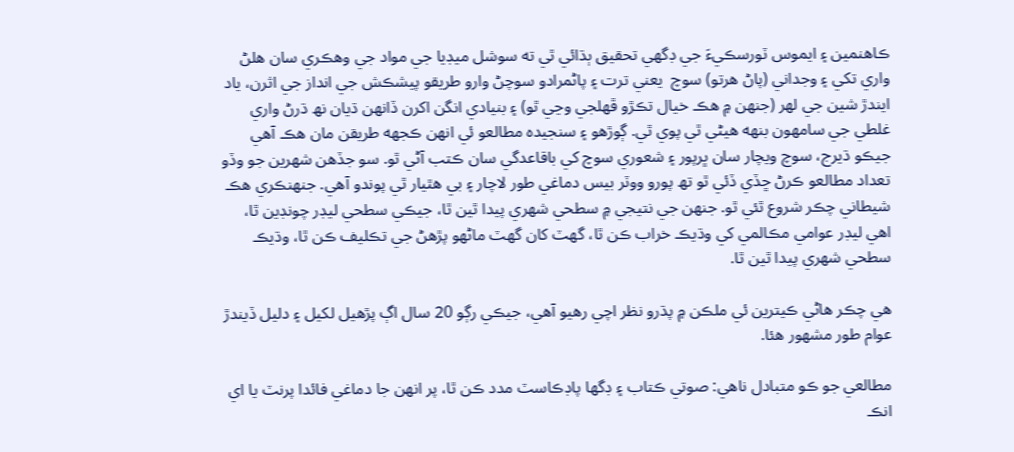ڪاھنمين ۽ ايموس ٽورسڪيءَ جي ڊگهي تحقيق ٻڌائي ٿي ته سوشل ميڊيا جي مواد جي وھڪري سان ھلڻ واري تکي ۽ وجداني (پاڻ ھرتو) سوچ  يعني ترت ۽ پاڻمرادو سوچڻ وارو طريقو پيشڪش جي انداز جي اثرن، ياد ايندڙ شين جي لھر (جنھن ۾ ھڪ خيال تڪڙو ڦھلجي وڃي ٿو) ۽ بنيادي انگن اکرن ڏانھن ڌيان نھ ڌرڻ واري غلطي جي سامھون بنھه ھيڻي ٿي پوي ٿي. ڳوڙھو ۽ سنجيده مطالعو ئي انھن ڪجھه طريقن مان ھڪ آھي جيڪو ڌيرج، سوچ ويچار سان ڀرپور ۽ شعوري سوچ کي باقاعدگي سان ڪتب آڻي ٿو. سو جڏھن شھرين جو وڏو تعداد مطالعو ڪرڻ ڇڏي ڏئي ٿو تھ پورو ووٽر بيس دماغي طور لاچار ۽ بي ھٿيار ٿي پوندو آھي. جنھنڪري ھڪ شيطاني چڪر شروع ٿئي ٿو. جنهن جي نتيجي ۾ سطحي شهري پيدا ٿين ٿا، جيڪي سطحي ليڊر چونڊين ٿا، اهي ليڊر عوامي مڪالمي کي وڌيڪ خراب ڪن ٿا، گهٽ کان گهٽ ماڻهو پڙهڻ جي تڪليف ڪن ٿا، وڌيڪ سطحي شهري پيدا ٿين ٿا.

هي چڪر هاڻي ڪيترين ئي ملڪن ۾ پڌرو نظر اچي رهيو آهي، جيڪي رڳو 20 سال اڳ پڙهيل لکيل ۽ دليل ڏيندڙ عوام طور مشهور ھئا.

مطالعي جو ڪو متبادل ناهي: صوتي ڪتاب ۽ ڊگها پاڊڪاسٽ مدد ڪن ٿا، پر انهن جا دماغي فائدا پرنٽ يا اي انڪ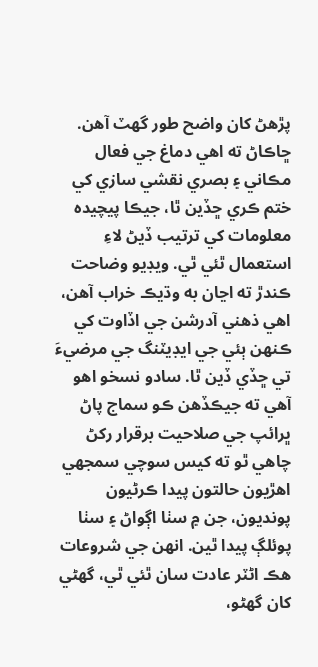پڙهڻ کان واضح طور گهٽ آهن. ڇاڪاڻ ته اهي دماغ جي فعال مڪاني ۽ بصري نقشي سازي کي ختم ڪري ڇڏين ٿا، جيڪا پيچيده معلومات کي ترتيب ڏيڻ لاءِ استعمال ٿئي ٿي. ويڊيو وضاحت ڪندڙ ته اڃان به وڌيڪ خراب آهن، اهي ذهني آدرشن جي اڏاوت کي ڪنهن ٻئي جي ايڊيٽنگ جي مرضيءَ تي ڇڏي ڏين ٿا. سادو نسخو اهو آهي ته جيڪڏهن ڪو سماج پاڻ ڀرائپ جي صلاحيت برقرار رکڻ چاهي ٿو ته کيس سوچي سمجهي اهڙيون حالتون پيدا ڪرڻيون پونديون، جن ۾ سٺا اڳواڻ ۽ سٺا پوئلڳ پيدا ٿين. انهن جي شروعات هڪ اڻٽر عادت سان ٿئي ٿي، گهڻي کان گهڻو،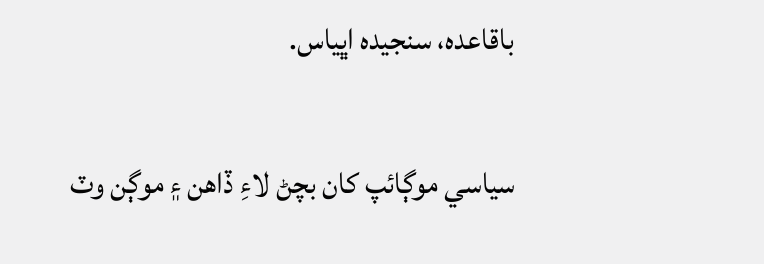باقاعده، سنجيده اڀياس.

سياسي موڳائپ کان بچڻ لاءِ ڏاھن ۽ موڳن وٽ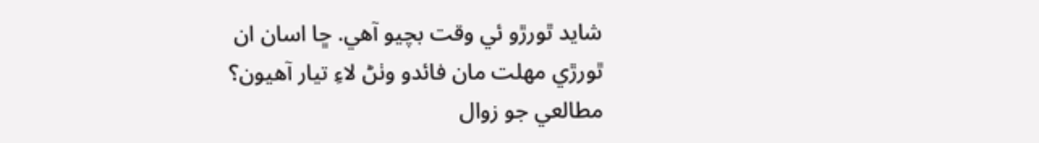شايد ٿورڙو ئي وقت بچيو آھي. ڇا اسان ان ٿورڙي مھلت مان فائدو وٺڻ لاءِ تيار آھيون؟ مطالعي جو زوال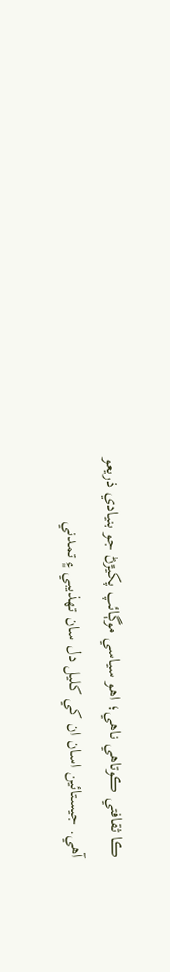ڪا ثقافتي ڪوتاھي ناهي؛ اهو سياسي موڳائپ پکيڙڻ جو بنيادي ذريعو آهي. جيستائين اسان ان کي کليل دل سان تهذيبي ۽ تمدني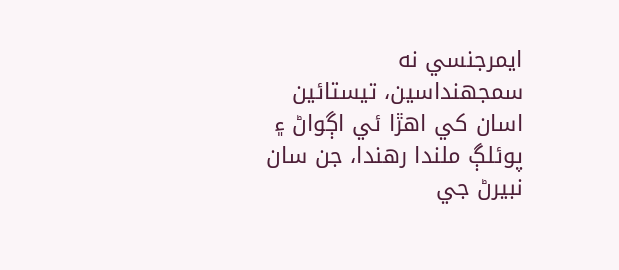ايمرجنسي نه سمجهنداسين، تيستائين اسان کي اهڙا ئي اڳواڻ ۽ پوئلڳ ملندا رهندا، جن سان نبيرڻ جي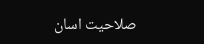صلاحيت اسان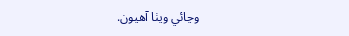وڃائي ويٺا آهيون.